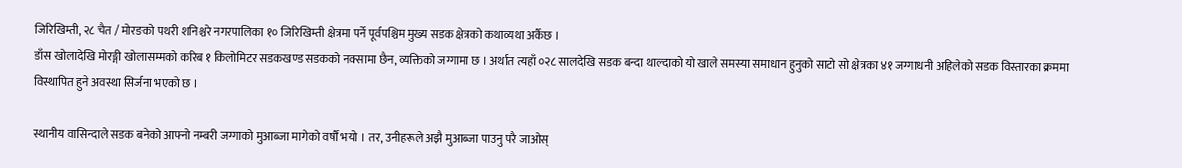जिरिखिम्ती, २८ चैत / मोरङको पथरी शनिश्चरे नगरपालिका १० जिरिखिम्ती क्षेत्रमा पर्ने पूर्वपश्चिम मुख्य सडक क्षेत्रको कथाव्यथा अर्कैछ ।
डाँस खोलादेखि मोरङ्गी खोलासम्मको करिब १ किलोमिटर सडकखण्ड सडकको नक्सामा छैन, व्यक्तिको जग्गामा छ । अर्थात त्यहाँ ०२८ सालदेखि सडक बन्दा थाल्दाको यो खाले समस्या समाधान हुनुको साटो सो क्षेत्रका ४१ जग्गाधनी अहिलेको सडक विस्तारका क्रममा विस्थापित हुने अवस्था सिर्जना भएको छ ।

स्थानीय वासिन्दाले सडक बनेको आफ्नो नम्बरी जग्गाको मुआब्जा मागेको वर्षौं भयो । तर, उनीहरूले अझै मुआब्जा पाउनु परै जाओस्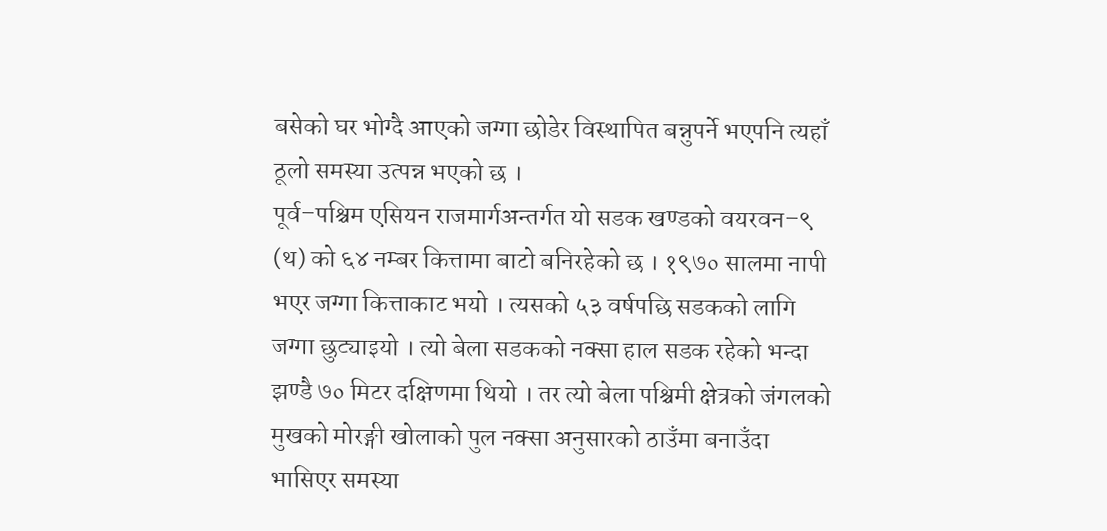बसेको घर भोग्दै आएको जग्गा छोडेर विस्थापित बन्नुपर्ने भएपनि त्यहाँ ठूलो समस्या उत्पन्न भएको छ ।
पूर्व–पश्चिम एसियन राजमार्गअन्तर्गत यो सडक खण्डको वयरवन–९ (थ) को ६४ नम्बर कित्तामा बाटो बनिरहेको छ । १९७० सालमा नापी भएर जग्गा कित्ताकाट भयो । त्यसको ५३ वर्षपछि सडकको लागि जग्गा छुट्याइयो । त्यो बेला सडकको नक्सा हाल सडक रहेको भन्दा झण्डै ७० मिटर दक्षिणमा थियो । तर त्यो बेला पश्चिमी क्षेत्रको जंगलको मुखको मोरङ्गी खोलाको पुल नक्सा अनुसारको ठाउँमा बनाउँदा भासिएर समस्या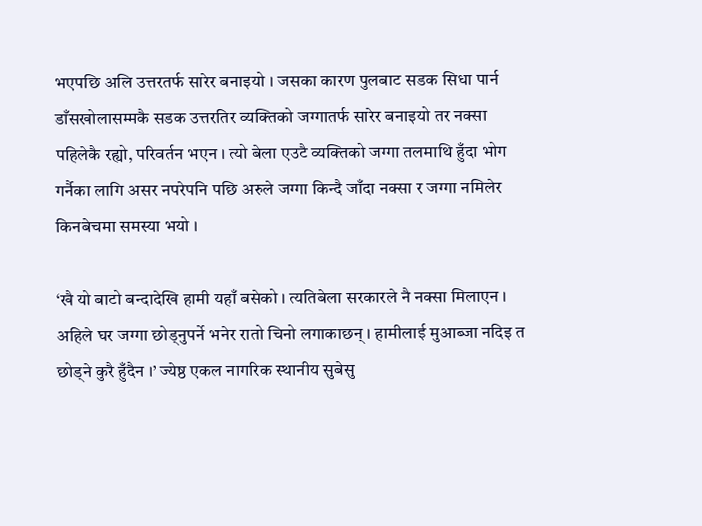भएपछि अलि उत्तरतर्फ सारेर बनाइयो । जसका कारण पुलबाट सडक सिधा पार्न डाँसखोलासम्मकै सडक उत्तरतिर व्यक्तिको जग्गातर्फ सारेर बनाइयो तर नक्सा पहिलेकै रह्यो, परिवर्तन भएन । त्यो बेला एउटै व्यक्तिको जग्गा तलमाथि हुँदा भोग गर्नैका लागि असर नपरेपनि पछि अरुले जग्गा किन्दै जाँदा नक्सा र जग्गा नमिलेर किनबेचमा समस्या भयो ।

‘खै यो बाटो बन्दादेखि हामी यहाँ बसेको । त्यतिबेला सरकारले नै नक्सा मिलाएन । अहिले घर जग्गा छोड्नुपर्ने भनेर रातो चिनो लगाकाछन् । हामीलाई मुआब्जा नदिइ त छोड्ने कुरै हुँदैन ।’ ज्येष्ठ एकल नागरिक स्थानीय सुबेसु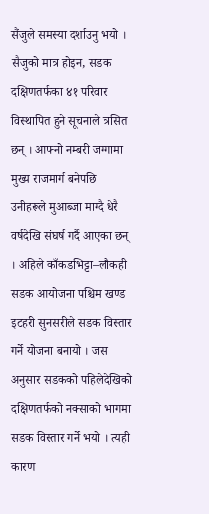सैंजुले समस्या दर्शाउनु भयो ।
सैजुको मात्र होइन, सडक दक्षिणतर्फका ४१ परिवार विस्थापित हुने सूचनाले त्रसित छन् । आफ्नो नम्बरी जग्गामा मुख्य राजमार्ग बनेपछि उनीहरूले मुआब्जा माग्दै धेरै वर्षदेखि संघर्ष गर्दै आएका छन् । अहिले काँकडभिट्टा–लौकही सडक आयोजना पश्चिम खण्ड इटहरी सुनसरीले सडक विस्तार गर्ने योजना बनायो । जस अनुसार सडकको पहिलेदेखिको दक्षिणतर्फको नक्साको भागमा सडक विस्तार गर्ने भयो । त्यही कारण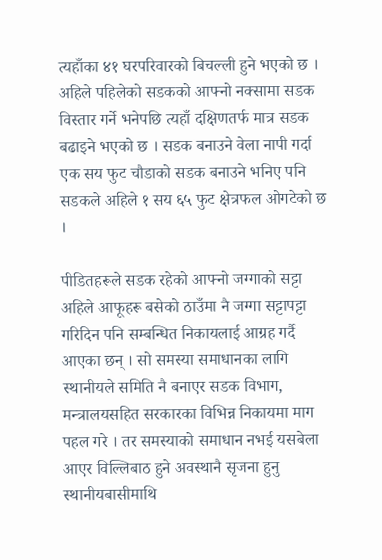त्यहाँका ४१ घरपरिवारको बिचल्ली हुने भएको छ । अहिले पहिलेको सडकको आफ्नो नक्सामा सडक विस्तार गर्ने भनेपछि त्यहाँ दक्षिणतर्फ मात्र सडक बढाइने भएको छ । सडक बनाउने वेला नापी गर्दा एक सय फुट चौडाको सडक बनाउने भनिए पनि सडकले अहिले १ सय ६५ फुट क्षेत्रफल ओगटेको छ ।

पीडितहरूले सडक रहेको आफ्नो जग्गाको सट्टा अहिले आफूहरू बसेको ठाउँमा नै जग्गा सट्टापट्टा गरिदिन पनि सम्बन्धित निकायलाई आग्रह गर्दै आएका छन् । सो समस्या समाधानका लागि स्थानीयले समिति नै बनाएर सडक विभाग, मन्त्रालयसहित सरकारका विभिन्न निकायमा माग पहल गरे । तर समस्याको समाधान नभई यसबेला आएर विल्लिबाठ हुने अवस्थानै सृजना हुनु स्थानीयबासीमाथि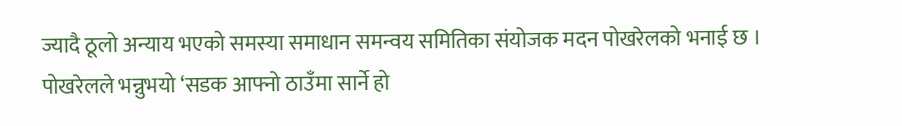ज्यादै ठूलो अन्याय भएको समस्या समाधान समन्वय समितिका संयोजक मदन पोखरेलको भनाई छ । पोखरेलले भन्नुभयो ‘सडक आफ्नो ठाउँमा सार्ने हो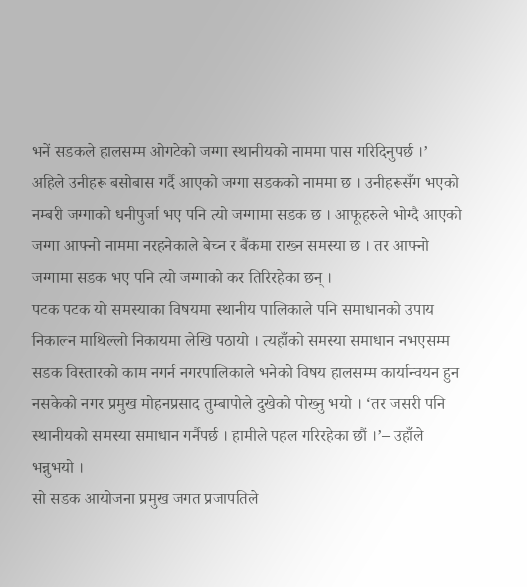भनें सडकले हालसम्म ओगटेको जग्गा स्थानीयको नाममा पास गरिदिनुपर्छ ।’
अहिले उनीहरू बसोबास गर्दै आएको जग्गा सडकको नाममा छ । उनीहरूसँग भएको नम्बरी जग्गाको धनीपुर्जा भए पनि त्यो जग्गामा सडक छ । आफूहरुले भोग्दै आएको जग्गा आफ्नो नाममा नरहनेकाले बेच्न र बैंकमा राख्न समस्या छ । तर आफ्नो जग्गामा सडक भए पनि त्यो जग्गाको कर तिरिरहेका छन् ।
पटक पटक यो समस्याका विषयमा स्थानीय पालिकाले पनि समाधानको उपाय निकाल्न माथिल्लो निकायमा लेखि पठायो । त्यहाँको समस्या समाधान नभएसम्म सडक विस्तारको काम नगर्न नगरपालिकाले भनेको विषय हालसम्म कार्यान्वयन हुन नसकेको नगर प्रमुख मोहनप्रसाद तुम्बापोले दुखेको पोख्नु भयो । ‘तर जसरी पनि स्थानीयको समस्या समाधान गर्नैपर्छ । हामीले पहल गरिरहेका छौं ।’– उहाँले भन्नुभयो ।
सो सडक आयोजना प्रमुख जगत प्रजापतिले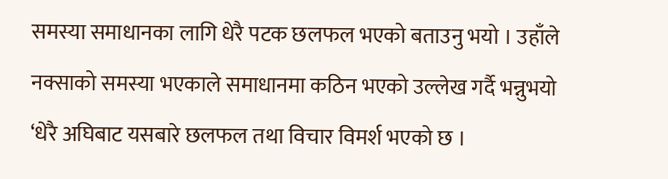समस्या समाधानका लागि धेरै पटक छलफल भएको बताउनु भयो । उहाँले नक्साको समस्या भएकाले समाधानमा कठिन भएको उल्लेख गर्दै भन्नुभयो ‘धेरै अघिबाट यसबारे छलफल तथा विचार विमर्श भएको छ ।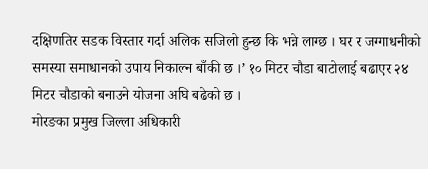दक्षिणतिर सडक विस्तार गर्दा अलिक सजिलो हुन्छ कि भन्ने लाग्छ । घर र जग्गाधनीको समस्या समाधानको उपाय निकाल्न बाँकी छ ।’ १० मिटर चौडा बाटोलाई बढाएर २४ मिटर चौडाको बनाउने योजना अघि बढेको छ ।
मोरङका प्रमुख जिल्ला अधिकारी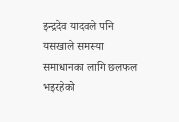इन्द्रदेव यादवले पनि यसखाले समस्या समाधानका लागि छलफल भइरहेको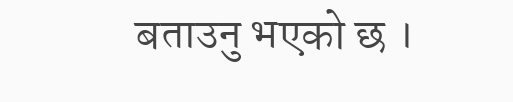बताउनु भएको छ ।